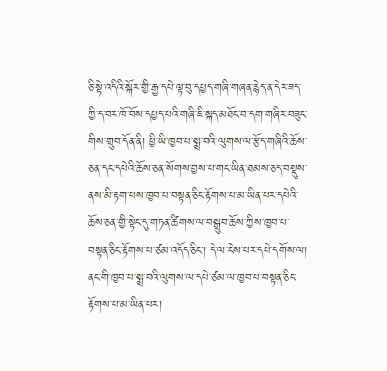ཅི་སྟེ་འདིའི་སྐོར་གྱི་རྒྱ་དཔེ་ལྟ་བུ་དཔྱད་གཞི་གཞན་རྙེད་ན་དེར་ཟད་ཀྱི་ད་བར་ཁོ་བོས་དཔྱད་པའི་གཞི་ཇི་སྐད་མཐོང་བ་དག་གཞིར་བཟུང་གིས་གྲུབ་དོན་ནི། ཕྱི་ཡི་ཁྱབ་པ་སྨྲ་བའི་ལུགས་ལ་རྩོད་གཞིའི་ཆོས་ཅན་དང་དཔེའི་ཆོས་ཅན་སོགས་བྱས་པ་གང་ཡིན་ཐམས་ཅད་བསྡུས་ནས་མི་རྟག་པས་ཁྱབ་པ་བསྟན་ཅིང་རྟོགས་པ་མ་ཡིན་པར་དཔེའི་ཆོས་ཅན་གྱི་སྟེང་དུ་གཏན་ཚིགས་ལ་བསྒྲུབ་ཆོས་ཀྱིས་ཁྱབ་པ་བསྟན་ཅིང་རྟོགས་པ་ཙམ་འདོད་ཅིང་། དེ་ལ་ངེས་པར་དཔེ་དགོས་ལ། ནང་གི་ཁྱབ་པ་སྨྲ་བའི་ལུགས་ལ་དཔེ་ཙམ་ལ་ཁྱབ་པ་བསྟན་ཅིང་རྟོགས་པ་མ་ཡིན་པར།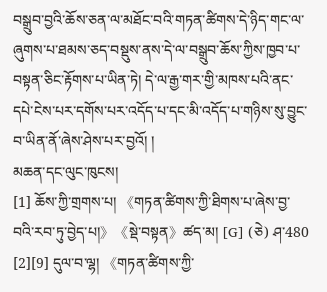བསྒྲུབ་བྱའི་ཆོས་ཅན་ལ་མཐོང་བའི་གཏན་ཚིགས་དེ་ཉིད་གང་ལ་ཞུགས་པ་ཐམས་ཅད་བསྡུས་ནས་དེ་ལ་བསྒྲུབ་ཆོས་ཀྱིས་ཁྱབ་པ་བསྟན་ཅིང་རྟོགས་པ་ཡིན་ཏེ། དེ་ལ་རྒྱ་གར་གྱི་མཁས་པའི་ནང་དཔེ་ངེས་པར་དགོས་པར་འདོད་པ་དང་མི་འདོད་པ་གཉིས་སུ་བྱུང་བ་ཡིན་ནོ་ཞེས་ཤེས་པར་བྱའོ། །
མཆན་དང་ལུང་ཁུངས།
[1] ཆོས་ཀྱི་གྲགས་པ། 《གཏན་ཚིགས་ཀྱི་ཐིགས་པ་ཞེས་བྱ་བའི་རབ་ཏུ་བྱེད་པ།》《སྡེ་བསྟན》ཚད་མ། [G] (ཅེ) ཤ་480
[2][9] དུལ་བ་ལྷ། 《གཏན་ཚིགས་ཀྱི་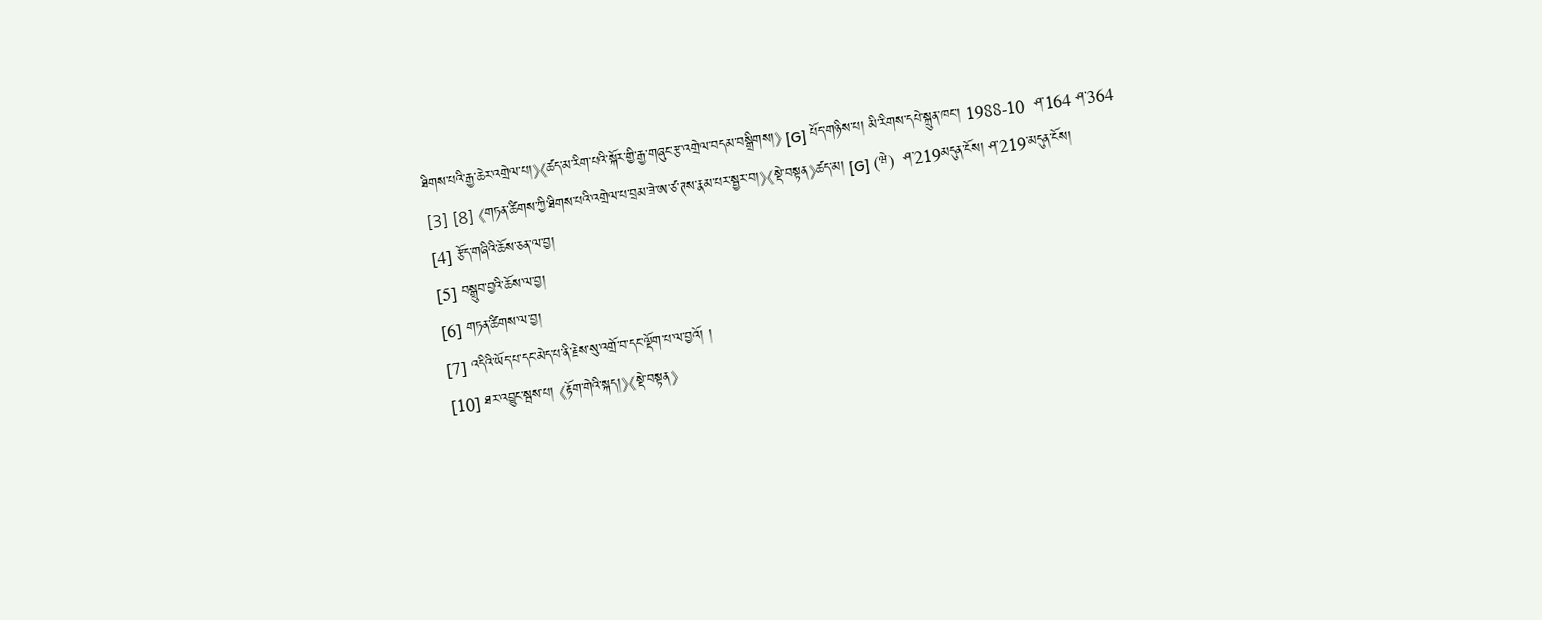ཐིགས་པའི་རྒྱ་ཆེར་འགྲེལ་པ།》《ཚད་མ་རིག་པའི་སྐོར་གྱི་རྒྱ་གཞུང་རྩ་འགྲེལ་བདམ་བསྒྲིགས།》 [G] པོད་གཉིས་པ། མི་རིགས་དཔེ་སྐྲུན་ཁང་། 1988-10  ཤ་164 ཤ་364
[3] [8] 《གཏན་ཚིགས་ཀྱི་ཐིགས་པའི་འགྲེལ་པ་བྲམ་ཟེ་ཨ་ཙ་ཊས་རྣམ་པར་སྦྱར་བ།》《སྡེ་བསྟན》ཚད་མ། [G] (ཝེ)  ཤ་219མདུན་ངོས། ཤ་219་མདུན་ངོས།
[4] རྩོད་གཞིའི་ཆོས་ཅན་ལ་བྱ།
[5] བསྒྲུབ་བྱའི་ཆོས་ལ་བྱ།
[6] གཏན་ཚིགས་ལ་བྱ།
[7] འདིའི་ཡོད་པ་དང་མེད་པ་ནི་རྗེས་སུ་འགྲོ་བ་དང་ལྡོག་པ་ལ་བྱའོ། །
[10] ཐར་འབྱུང་སྦས་པ། 《རྟོག་གེའི་སྐད།》《སྡེ་བསྟན》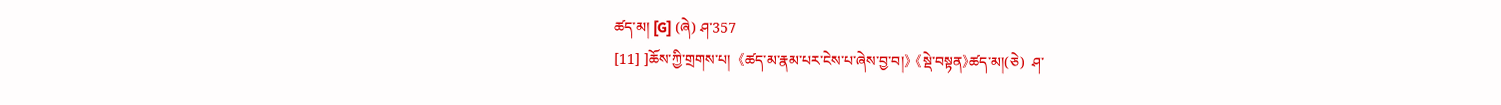ཚད་མ། [G] (ཞེ) ཤ་357
[11] ]ཆོས་ཀྱི་གྲགས་པ།  《ཚད་མ་རྣམ་པར་ངེས་པ་ཞེས་བྱ་བ།》 《སྡེ་བསྟན》ཚད་མ།(ཅེ)  ཤ་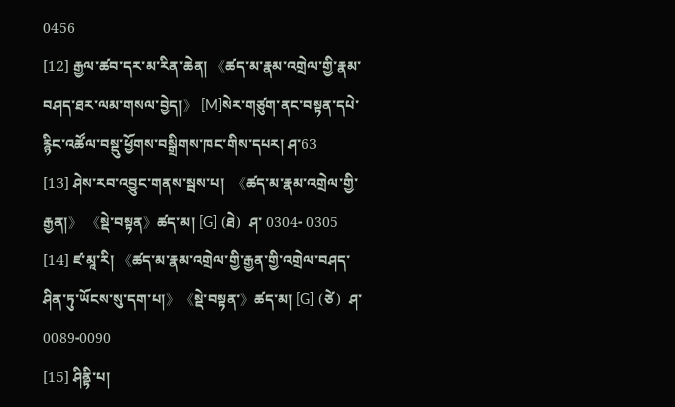0456
[12] རྒྱལ་ཚབ་དར་མ་རིན་ཆེན། 《ཚད་མ་རྣམ་འགྲེལ་གྱི་རྣམ་བཤད་ཐར་ལམ་གསལ་བྱེད།》 [M]སེར་གཙུག་ནང་བསྟན་དཔེ་རྙིང་འཚོལ་བསྡུ་ཕྱོགས་བསྒྲིགས་ཁང་གིས་དཔར། ཤ་63
[13] ཤེས་རབ་འབྱུང་གནས་སྦས་པ།  《ཚད་མ་རྣམ་འགྲེལ་གྱི་རྒྱན།》 《སྡེ་བསྟན》ཚད་མ། [G] (ཐེ)  ཤ་ 0304- 0305
[14] ཛ་མཱ་རི། 《ཚད་མ་རྣམ་འགྲེལ་གྱི་རྒྱན་གྱི་འགྲེལ་བཤད་ཤིན་ཏུ་ཡོངས་སུ་དག་པ།》《སྡེ་བསྟན་》ཚད་མ། [G] (ཙེ)  ཤ་0089-0090
[15] ཤིནྟི་པ།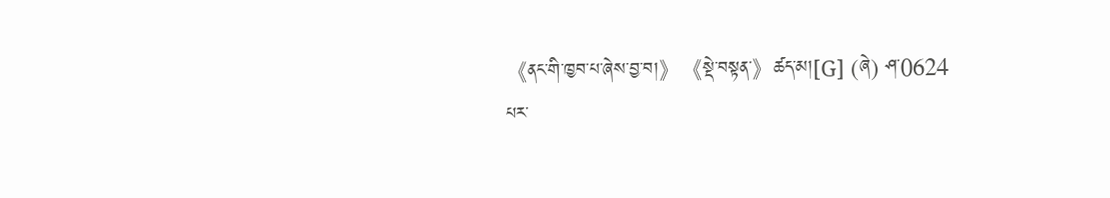《ནང་གི་ཁྱབ་པ་ཞེས་བྱ་བ།》《སྡེ་བསྟན་》ཚད་མ།[G] (ཞེ) ཤ་0624
པར་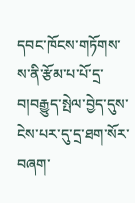དབང་ཁོངས་གཏོགས་ས་ནི་རྩོམ་པ་པོ་དྲ་བ།བརྒྱུད་སྤེལ་བྱེད་དུས་ངེས་པར་དུ་དྲ་ཐག་སོར་བཞག་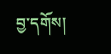བྱ་དགོས།